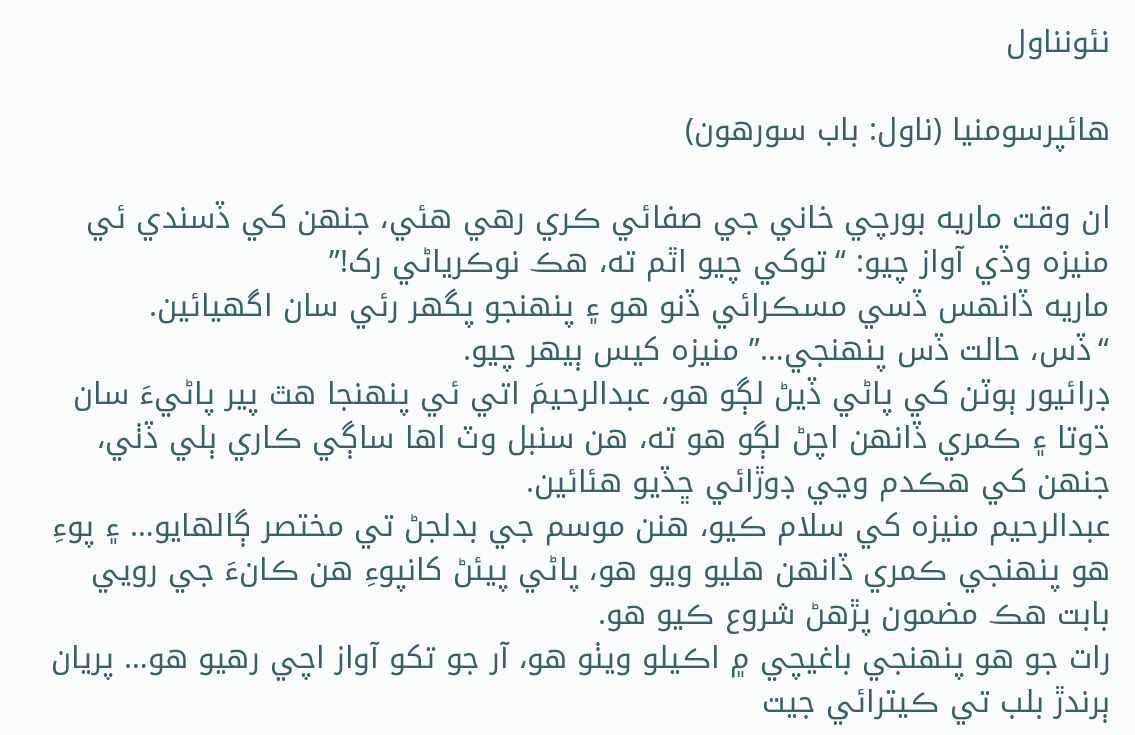نئونناول

هائپرسومنيا (ناول: باب سورهون)

ان وقت ماريه بورچي خاني جي صفائي ڪري رھي ھئي، جنھن کي ڏسندي ئي منيزه وڏي آواز چيو: “توکي چيو اٿم ته، ھڪ نوڪرياڻي رک!”
ماريه ڏانھس ڏسي مسڪرائي ڏنو ھو ۽ پنھنجو پگهر رئي سان اگهيائين.
“ڏس، حالت ڏس پنھنجي…” منيزه کيس ٻيھر چيو.
ڊرائيور ٻوٽن کي پاڻي ڏيڻ لڳو ھو، عبدالرحيمَ اتي ئي پنھنجا ھٿ پير پاڻيءَ سان ڌوتا ۽ ڪمري ڏانھن اچڻ لڳو ھو ته، ھن سنبل وٽ اھا ساڳي ڪاري ٻلي ڏٺي، جنھن کي ھڪدم وڃي ڊوڙائي ڇڏيو ھئائين.
عبدالرحيم منيزه کي سلام ڪيو، ھنن موسم جي بدلجڻ تي مختصر ڳالھايو… ۽ پوءِ ھو پنھنجي ڪمري ڏانھن ھليو ويو ھو، پاڻي پيئڻ کانپوءِ ھن ڪانءَ جي رويي بابت ھڪ مضمون پڙھڻ شروع ڪيو ھو.
رات جو ھو پنھنجي باغيچي ۾ اڪيلو ويٺو ھو، آر جو تکو آواز اچي رھيو ھو… پريان ٻرندڙ بلب تي ڪيترائي جيت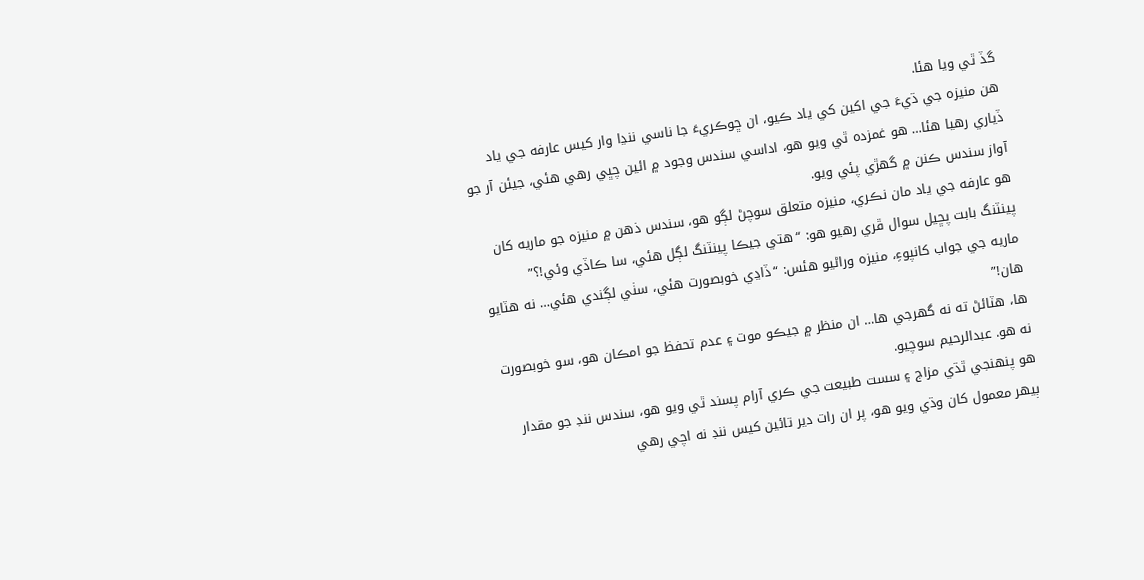گڏ ٿي ويا ھئا.
ھن منيزه جي ڌيءَ جي اکين کي ياد ڪيو، ان ڇوڪريءَ جا ناسي ننڍا وار کيس عارفه جي ياد ڏياري رھيا ھئا… ھو غمزده ٿي ويو ھو، اداسي سندس وجود ۾ ائين چڀي رھي ھئي، جيئن آر جو آواز سندس ڪنن ۾ گهڙي پئي ويو.
ھو عارفه جي ياد مان نڪري، منيزه متعلق سوچڻ لڳو ھو، سندس ذھن ۾ منيزه جو ماريه کان پينٽنگ بابت پڇيل سوال ڦري رھيو ھو: “ھتي جيڪا پينٽنگ لڳل ھئي، سا ڪاڏي وئي!؟”
ماريه جي جواب کانپوءِ، منيزه وراڻيو ھئس: “ڏاڍي خوبصورت ھئي، سٺي لڳندي ھئي… نه ھٽايو ھان!”
ھا، ھٽائڻ ته نه گهرجي ھا… ان منظر ۾ جيڪو موت ۽ عدم تحفظ جو امڪان ھو، سو خوبصورت نه ھو. عبدالرحيم سوچيو.
ھو پنھنجي ٿڌي مزاج ۽ سست طبيعت جي ڪري آرام پسند ٿي ويو ھو، سندس ننڊ جو مقدار ٻيھر معمول کان وڌي ويو ھو، پر ان رات دير تائين کيس ننڊ نه اچي رھي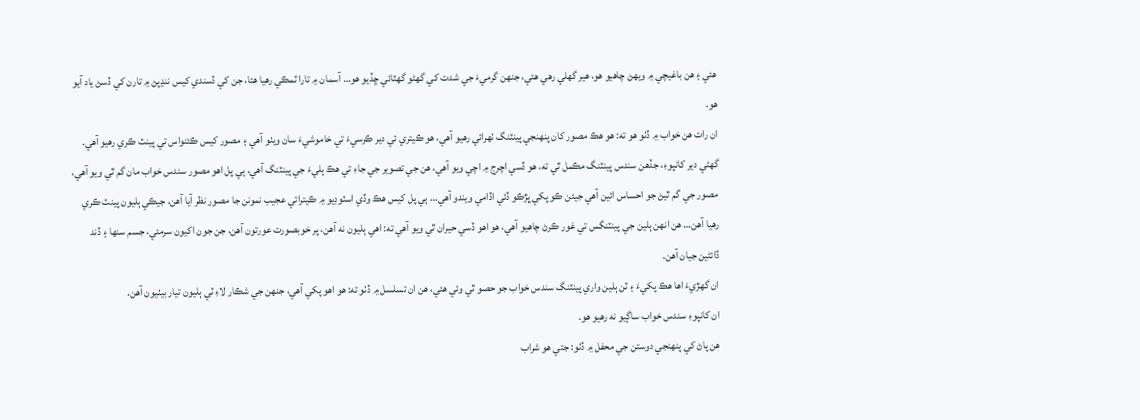ھئي ۽ ھن باغيچي ۾ ويھڻ چاھيو ھو، ھير گهلي رھي ھئي، جنھن گرميءَ جي شدت کي گهڻو گهٽائي ڇڏيو ھو… آسمان ۾ تارا ٽمڪي رھيا ھئا، جن کي ڏسندي کيس ننڍپڻ ۾ تارن کي ڏسڻ ياد آيو ھو.
ان رات ھن خواب ۾ ڏٺو ھو ته: ھو ھڪ مصور کان پنھنجي پينٽنگ ٺھرائي رھيو آھي، ھو ڪيتري ئي دير ڪرسيءَ تي خاموشيءَ سان ويٺو آھي ۽ مصور کيس ڪئنواس تي پينٽ ڪري رھيو آھي. گهڻي دير کانپوءِ، جڏھن سندس پينٽنگ مڪمل ٿي ته، ھو ڏسي اچرج ۾ اچي ويو آھي، ھن جي تصوير جي جاءِ تي ھڪ ٻليءَ جي پينٽنگ آھي، ٻي پل اھو مصور سندس خواب مان گم ٿي ويو آھي، مصور جي گم ٿيڻ جو احساس ائين آھي جيئن ڪو پکي ڀڙڪو ڏئي اڏامي ويندو آھي… ٻي پل کيس ھڪ وڏي اسٽوڊيو ۾ ڪيترائي عجيب نمونن جا مصور نظر آيا آھن، جيڪي ٻليون پينٽ ڪري رھيا آھن… ھن انھن ٻلين جي پينٽنگس تي غور ڪرڻ چاھيو آھي، ھو اھو ڏسي حيران ٿي ويو آھي ته: اھي ٻليون نه آھن، پر خوبصورت عورتون آھن، جن جون اکيون سرمئي، جسم سنھا ۽ ڏند ڏائڻين جيان آھن.
ان گهڙيءَ اھا ھڪ پکيءَ ۽ ٽن ٻلين واري پينٽنگ سندس خواب جو حصو ٿي وئي ھئي، ھن ان تسلسل ۾ ڏٺو ته: ھو اھو پکي آھي، جنھن جي شڪار لاءِ ٽي ٻليون تيار بيٺيون آھن.
ان کانپوءِ سندس خواب ساڳيو نه رھيو ھو.
ھن پاڻ کي پنھنجي دوستن جي محفل ۾ ڏٺو: جتي ھو شراب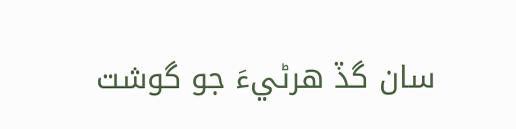سان گڏ ھرڻيءَ جو گوشت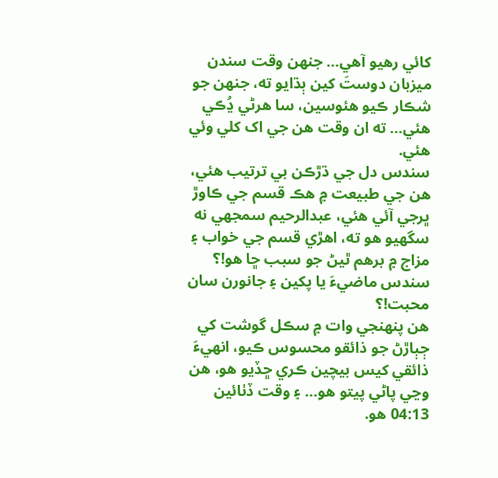کائي رھيو آھي… جنھن وقت سندن ميزبان دوستَ کين ٻڌايو ته، جنھن جو شڪار ڪيو ھئوسين، سا ھرڻي ڍُڪي ھئي… ته ان وقت ھن جي اک کلي وئي ھئي.
سندس دل جي ڌڙڪن بي ترتيب ھئي، ھن جي طبيعت ۾ ھڪ قسم جي ڪاوڙ ڀرجي آئي ھئي، عبدالرحيم سمجهي نه سگهيو ھو ته، اھڙي قسم جي خواب ۽ مزاج ۾ برھم ٿيڻ جو سبب ڇا ھو!؟ سندس ماضيءَ يا پکين ۽ جانورن سان محبت!؟
ھن پنھنجي وات ۾ سڪل گوشت کي ڄٻاڙڻ جو ذائقو محسوس ڪيو، انھيءَ ذائقي کيس بيچين ڪري ڇڏيو ھو، ھن وڃي پاڻي پيتو ھو… ۽ وقت ڏٺائين 04:13 ھو.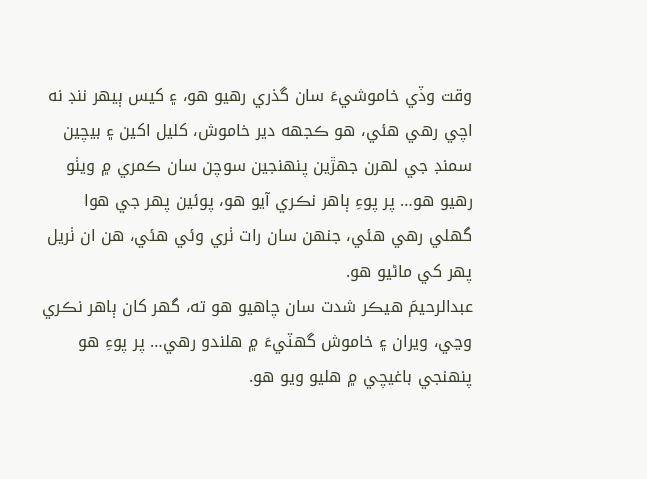وقت وڏي خاموشيءَ سان گذري رھيو ھو، ۽ کيس ٻيھر ننڊ نه اچي رھي ھئي، ھو ڪجهه دير خاموش، کليل اکين ۽ بيچين سمنڊ جي لھرن جھڙين پنھنجين سوچن سان ڪمري ۾ ويٺو رھيو ھو… پر پوءِ ٻاھر نڪري آيو ھو، پوئين پھر جي ھوا گهلي رھي ھئي، جنھن سان رات ٺري وئي ھئي، ھن ان ٺريل پھر کي ماڻيو ھو.
عبدالرحيمَ ھيڪر شدت سان چاھيو ھو ته، گهر کان ٻاھر نڪري وڃي، ويران ۽ خاموش گهٽيءَ ۾ ھلندو رھي… پر پوءِ ھو پنھنجي باغيچي ۾ ھليو ويو ھو.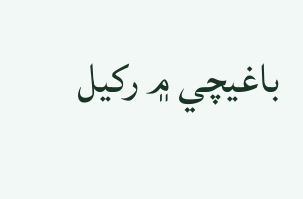باغيچي ۾ رکيل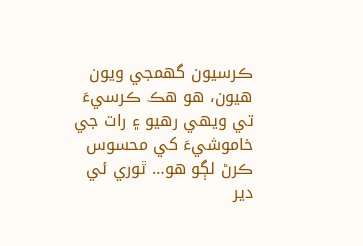ڪرسيون گهمجي ويون ھيون، ھو ھڪ ڪرسيءَ تي ويھي رھيو ۽ رات جي خاموشيءَ کي محسوس ڪرڻ لڳو ھو… ٿوري ئي دير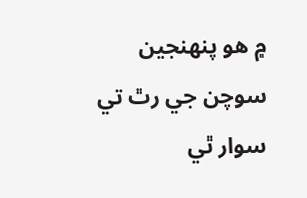۾ ھو پنھنجين سوچن جي رٿ تي سوار ٿي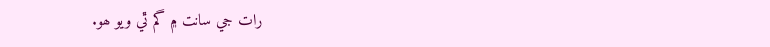رات جي سانت ۾ گم ٿي ويو ھو.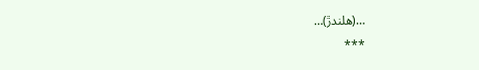…(هلندڙ)…
***